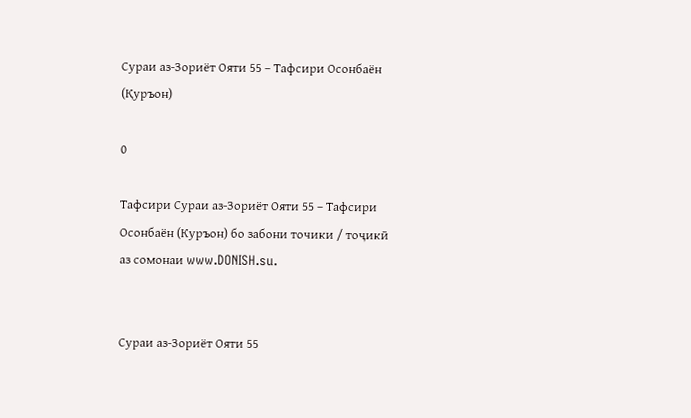Сураи аз-Зориёт Ояти 55 – Тафсири Осонбаён (Қуръон)

0

Тафсири Сураи аз-Зориёт Ояти 55 – Тафсири Осонбаён (Куръон) бо забони точики / тоҷикӣ аз сомонаи www.DONISH.su.


Сураи аз-Зориёт Ояти 55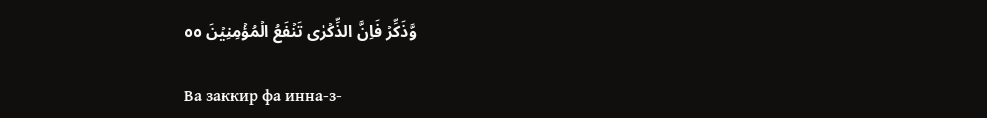وَّذَكِّرۡ فَاِنَّ الذِّكۡرٰى تَنۡفَعُ الۡمُؤۡمِنِيۡنَ ٥٥

Ва заккир фа инна-з-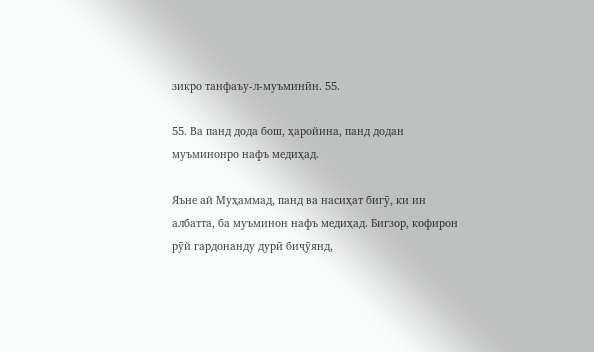зикро танфаъу-л-муъминӣн. 55.

55. Ва панд дода бош, ҳаройина, панд додан муъминонро нафъ медиҳад.

Яъне ай Муҳаммад, панд ва насиҳат бигӯ, ки ин албатта, ба муъминон нафъ медиҳад. Бигзор, кофирон рӯй гардонанду дурӣ биҷӯянд,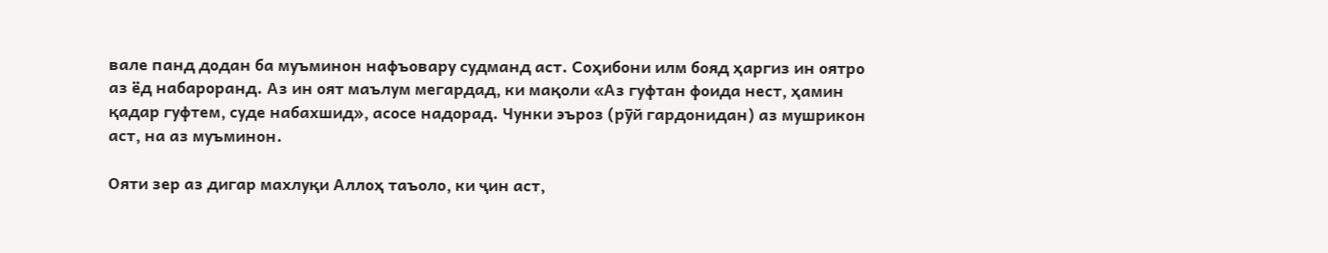вале панд додан ба муъминон нафъовару судманд аст. Соҳибони илм бояд ҳаргиз ин оятро аз ёд набароранд. Аз ин оят маълум мегардад, ки мақоли «Аз гуфтан фоида нест, ҳамин қадар гуфтем, суде набахшид», асосе надорад. Чунки эъроз (рӯй гардонидан) аз мушрикон аст, на аз муъминон.

Ояти зер аз дигар махлуқи Аллоҳ таъоло, ки ҷин аст,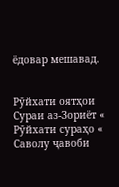ёдовар мешавад.


Рӯйхати оятҳои Сураи аз-Зориёт «
Рӯйхати сураҳо «
Саволу ҷавоби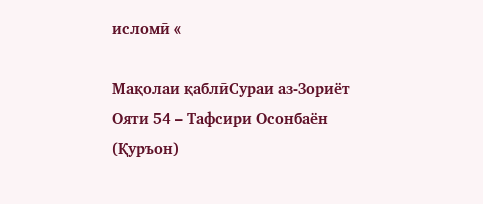исломӣ «

Мақолаи қаблӣСураи аз-Зориёт Ояти 54 – Тафсири Осонбаён (Қуръон)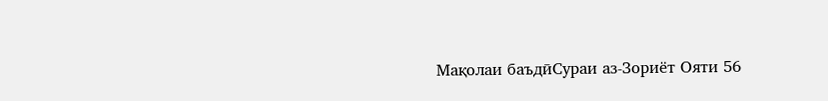Мақолаи баъдӣСураи аз-Зориёт Ояти 56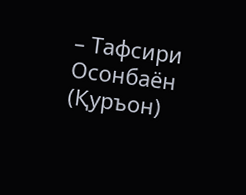– Тафсири Осонбаён (Қуръон)